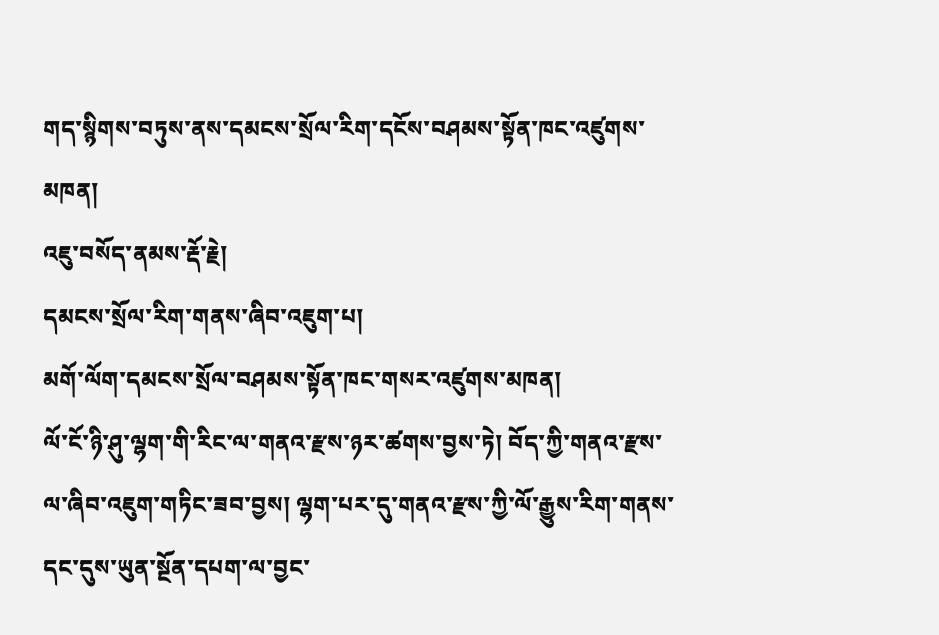གད་སྙིགས་བཏུས་ནས་དམངས་སྲོལ་རིག་དངོས་བཤམས་སྟོན་ཁང་འཛུགས་མཁན།
འཇུ་བསོད་ནམས་རྡོ་རྗེ།
དམངས་སྲོལ་རིག་གནས་ཞིབ་འཇུག་པ།
མགོ་ལོག་དམངས་སྲོལ་བཤམས་སྟོན་ཁང་གསར་འཛུགས་མཁན།
ལོ་ངོ་ཉི་ཤུ་ལྷག་གི་རིང་ལ་གནའ་རྫས་ཉར་ཚགས་བྱས་ཏེ། བོད་ཀྱི་གནའ་རྫས་ལ་ཞིབ་འཇུག་གཏིང་ཟབ་བྱས། ལྷག་པར་དུ་གནའ་རྫས་ཀྱི་ལོ་རྒྱུས་རིག་གནས་དང་དུས་ཡུན་སྔོན་དཔག་ལ་བྱང་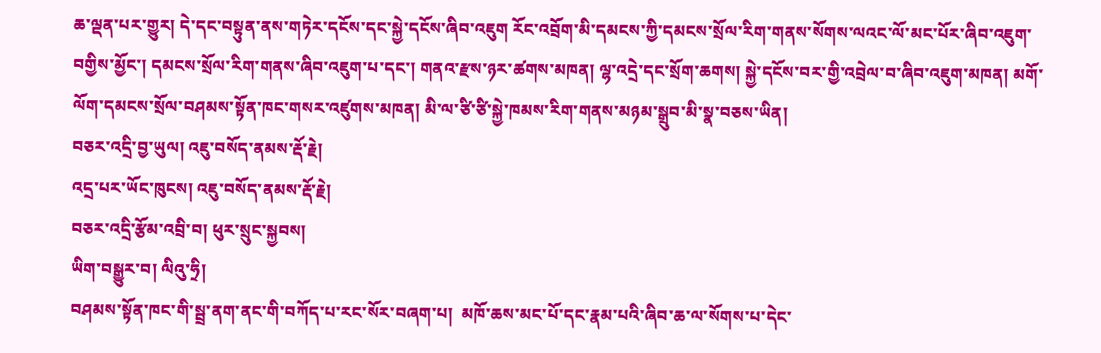ཆ་ལྡན་པར་གྱུར། དེ་དང་བསྟུན་ནས་གཏེར་དངོས་དང་སྐྱེ་དངོས་ཞིབ་འཇུག རོང་འབྲོག་མི་དམངས་ཀྱི་དམངས་སྲོལ་རིག་གནས་སོགས་ལའང་ལོ་མང་པོར་ཞིབ་འཇུག་བགྱིས་མྱོང་། དམངས་སྲོལ་རིག་གནས་ཞིབ་འཇུག་པ་དང་། གནའ་རྫས་ཉར་ཚགས་མཁན། ལྷ་འདྲེ་དང་སྲོག་ཆགས། སྐྱེ་དངོས་བར་གྱི་འབྲེལ་བ་ཞིབ་འཇུག་མཁན། མགོ་ལོག་དམངས་སྲོལ་བཤམས་སྟོན་ཁང་གསར་འཛུགས་མཁན། མི་ལ་ཙི་ཙི་སྐྱེ་ཁམས་རིག་གནས་མཉམ་སྒྲུབ་མི་སྣ་བཅས་ཡིན།
བཅར་འདྲི་བྱ་ཡུལ། འཇུ་བསོད་ནམས་རྡོ་རྗེ།
འདྲ་པར་ཡོང་ཁུངས། འཇུ་བསོད་ནམས་རྡོ་རྗེ།
བཅར་འདྲི་རྩོམ་འབྲི་བ། ཕུར་སྲུང་སྐྱབས།
ཡིག་བསྒྱུར་བ། ལིའུ་ཧྲི།
བཤམས་སྟོན་ཁང་གི་སྦྲ་ནག་ནང་གི་བཀོད་པ་རང་སོར་བཞག་པ།  མཁོ་ཆས་མང་པོ་དང་རྣམ་པའི་ཞིབ་ཆ་ལ་སོགས་པ་དེང་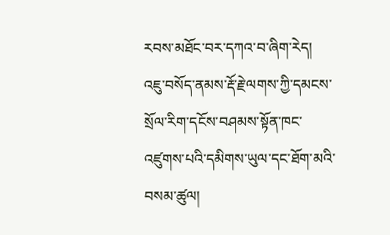རབས་མཐོང་བར་དཀའ་བ་ཞིག་རེད།
འཇུ་བསོད་ནམས་རྡོ་རྗེ་ལགས་ཀྱི་དམངས་སྲོལ་རིག་དངོས་བཤམས་སྟོན་ཁང་འཛུགས་པའི་དམིགས་ཡུལ་དང་ཐོག་མའི་བསམ་ཚུལ།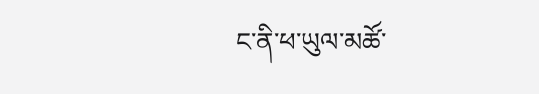ང་ནི་ཕ་ཡུལ་མཚོ་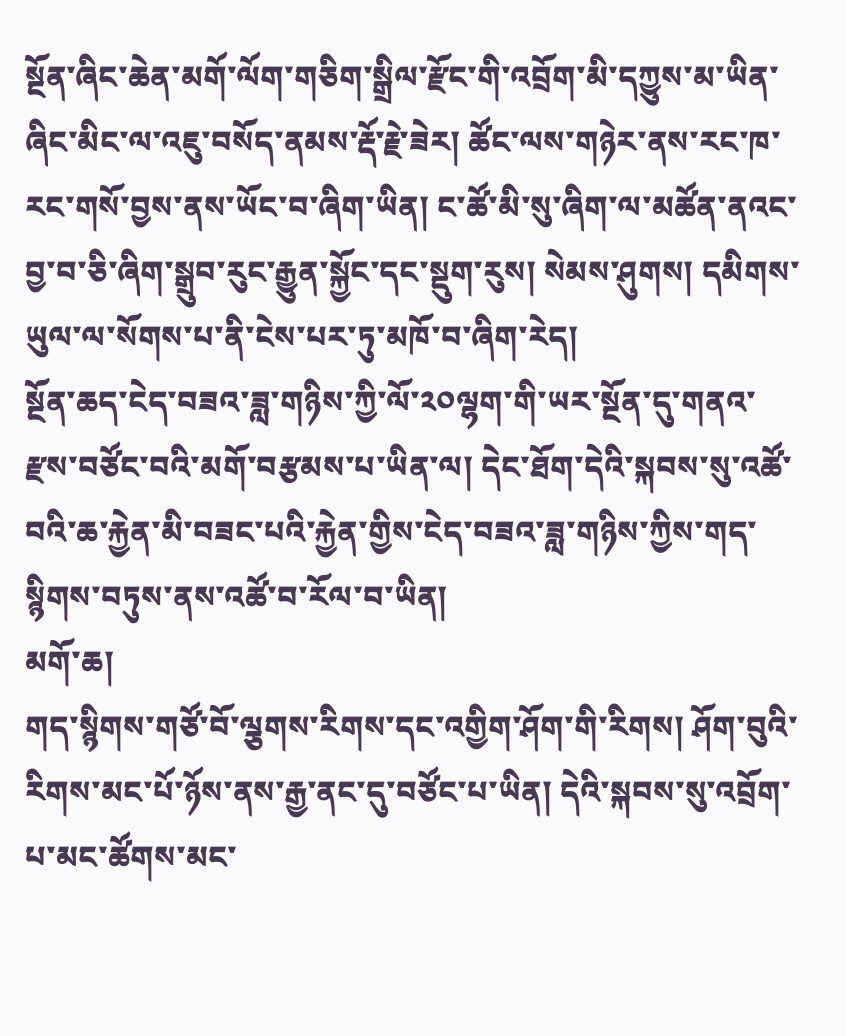སྔོན་ཞིང་ཆེན་མགོ་ལོག་གཅིག་སྒྲིལ་རྫོང་གི་འབྲོག་མི་དཀྱུས་མ་ཡིན་ཞིང་མིང་ལ་འཇུ་བསོད་ནམས་རྡོ་རྗེ་ཟེར། ཚོང་ལས་གཉེར་ནས་རང་ཁ་རང་གསོ་བྱས་ནས་ཡོང་བ་ཞིག་ཡིན། ང་ཚོ་མི་སུ་ཞིག་ལ་མཚོན་ནའང་བྱ་བ་ཅི་ཞིག་སྒྲུབ་རུང་རྒྱུན་སྐྱོང་དང་སྡུག་རུས། སེམས་ཤུགས། དམིགས་ཡུལ་ལ་སོགས་པ་ནི་ངེས་པར་ཏུ་མཁོ་བ་ཞིག་རེད།
སྔོན་ཆད་ངེད་བཟའ་ཟླ་གཉིས་ཀྱི་ལོ་༢༠ལྷག་གི་ཡར་སྔོན་དུ་གནའ་རྫས་བཙོང་བའི་མགོ་བརྩམས་པ་ཡིན་ལ། དེང་ཐོག་དེའི་སྐབས་སུ་འཚོ་བའི་ཆ་རྐྱེན་མི་བཟང་པའི་རྐྱེན་གྱིས་ངེད་བཟའ་ཟླ་གཉིས་ཀྱིས་གད་སྙིགས་བཏུས་ནས་འཚོ་བ་རོལ་བ་ཡིན།
མགོ་ཆ།
གད་སྙིགས་གཙོ་བོ་ལྕགས་རིགས་དང་འགྱིག་ཤོག་གི་རིགས། ཤོག་བུའི་རིགས་མང་པོ་ཉོས་ནས་རྒྱ་ནང་དུ་བཙོང་པ་ཡིན། དེའི་སྐབས་སུ་འབྲོག་པ་མང་ཚོགས་མང་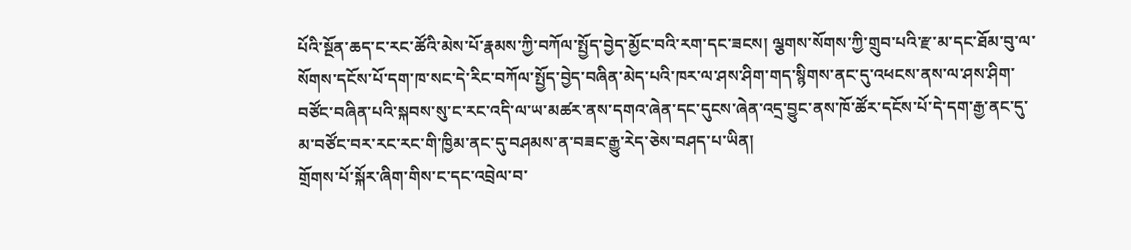པོའི་སྔོན་ཆད་ང་རང་ཚོའི་མེས་པོ་རྣམས་ཀྱི་བཀོལ་སྤྱོད་བྱེད་མྱོང་བའི་རག་དང་ཟངས། ལྕགས་སོགས་ཀྱི་གྲུབ་པའི་རྫ་མ་དང་ཐོམ་བུ་ལ་སོགས་དངོས་པོ་དག་ཁ་སང་དེ་རིང་བཀོལ་སྤྱོད་བྱེད་བཞིན་མེད་པའི་ཁར་ལ་ཤས་ཤིག་གད་སྙིགས་ནང་དུ་འཕངས་ནས་ལ་ཤས་ཤིག་བཙོང་བཞིན་པའི་སྐབས་སུ་ང་རང་འདི་ལ་ཡ་མཚར་ནས་དགའ་ཞེན་དང་དུངས་ཞེན་འདྲ་བྱུང་ནས་ཁོ་ཚོར་དངོས་པོ་དེ་དག་རྒྱ་ནང་དུ་མ་བཙོང་བར་རང་རང་གི་ཁྱིམ་ནང་དུ་བཤམས་ན་བཟང་རྒྱུ་རེད་ཅེས་བཤད་པ་ཡིན།
གྲོགས་པོ་སྐོར་ཞིག་གིས་ང་དང་འབྲེལ་བ་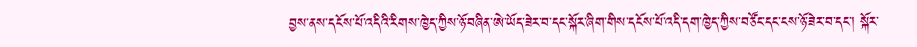བྱས་ནས་དངོས་པོ་འདིའི་རིགས་ཁྱེད་ཀྱིས་ཉོ་བཞིན་ཨེ་ཡོད་ཟེར་བ་དང་སྐོར་ཞིག་གིས་དངོས་པོ་འདི་དག་ཁྱེད་ཀྱིས་བཙོང་དང་ངས་ཉོ་ཟེར་བ་དང་། སྐོར་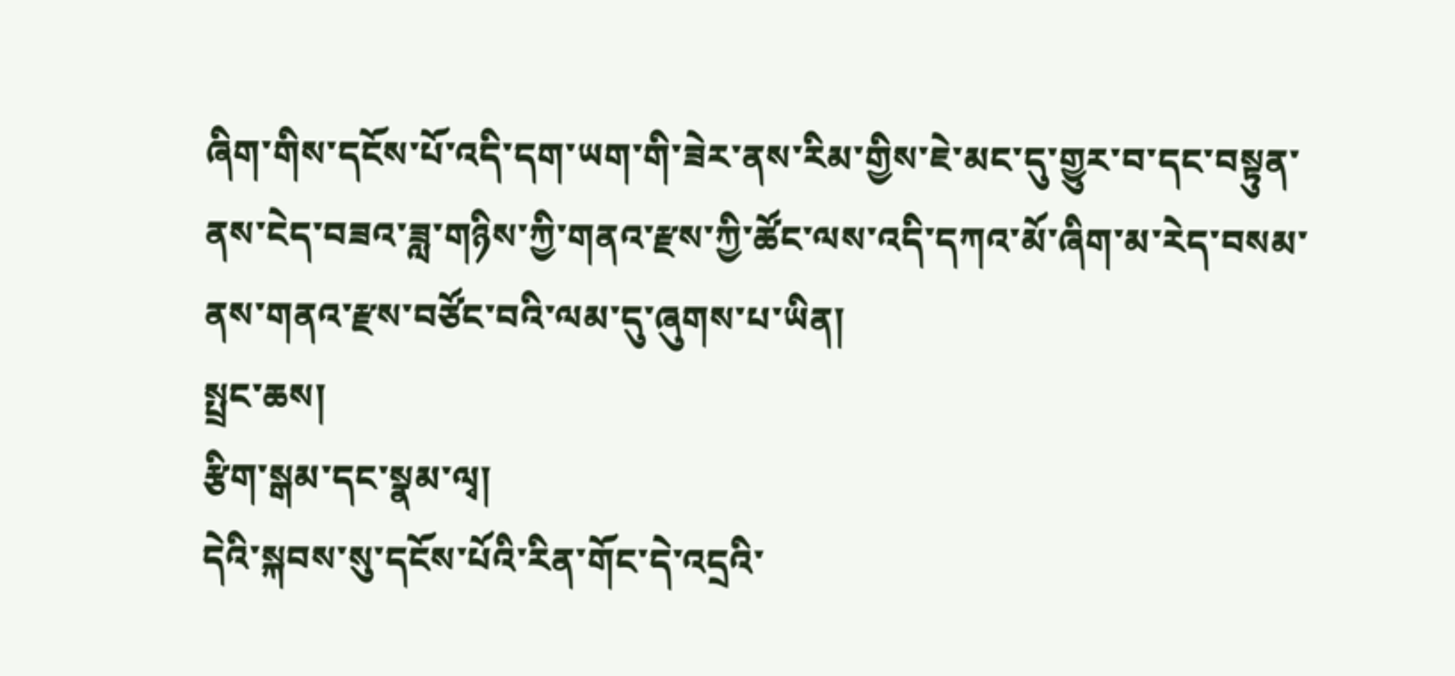ཞིག་གིས་དངོས་པོ་འདི་དག་ཡག་གི་ཟེར་ནས་རིམ་གྱིས་ཇེ་མང་དུ་གྱུར་བ་དང་བསྟུན་ནས་ངེད་བཟའ་ཟླ་གཉིས་ཀྱི་གནའ་རྫས་ཀྱི་ཚོང་ལས་འདི་དཀའ་མོ་ཞིག་མ་རེད་བསམ་ནས་གནའ་རྫས་བཙོང་བའི་ལམ་དུ་ཞུགས་པ་ཡིན།
སྤྲང་ཆས།
རྩིག་སྒམ་དང་སྣམ་ལྭ།
དེའི་སྐབས་སུ་དངོས་པོའི་རིན་གོང་དེ་འདྲའི་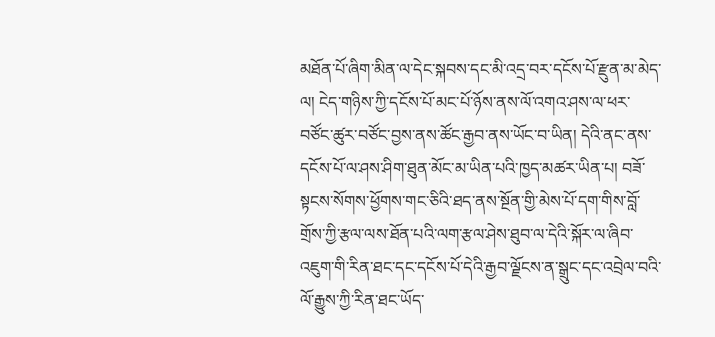མཐོན་པོ་ཞིག་མིན་ལ་དེང་སྐབས་དང་མི་འདྲ་བར་དངོས་པོ་རྫུན་མ་མེད་ལ། ངེད་གཉིས་ཀྱི་དངོས་པོ་མང་པོ་ཉོས་ནས་ལོ་འགའ་ཤས་ལ་ཕར་བཙོང་ཚུར་བཙོང་བྱས་ནས་ཚོང་རྒྱབ་ནས་ཡོང་བ་ཡིན། དེའི་ནང་ནས་དངོས་པོ་ལ་ཤས་ཤིག་ཐུན་མོང་མ་ཡིན་པའི་ཁྱད་མཚར་ཡིན་པ། བཟོ་སྟངས་སོགས་ཕྱོགས་གང་ཅིའི་ཐད་ནས་སྔོན་གྱི་མེས་པོ་དག་གིས་བློ་གྲོས་ཀྱི་རྩལ་ལས་ཐོན་པའི་ལག་རྩལ་ཤེས་ཐུབ་ལ་དེའི་སྐོར་ལ་ཞིབ་འཇུག་གི་རིན་ཐང་དང་དངོས་པོ་དེའི་རྒྱབ་ལྗོངས་ན་སྒྲུང་དང་འབྲེལ་བའི་ལོ་རྒྱུས་ཀྱི་རིན་ཐང་ཡོད་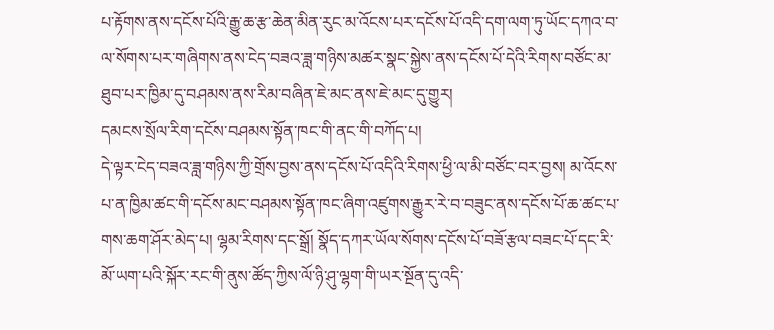པ་རྟོགས་ནས་དངོས་པོའི་རྒྱུ་ཆ་རྩ་ཆེན་མིན་རུང་མ་འོངས་པར་དངོས་པོ་འདི་དག་ལག་ཏུ་ཡོང་དཀའ་བ་ལ་སོགས་པར་གཞིགས་ནས་ངེད་བཟའ་ཟླ་གཉིས་མཚར་སྣང་སྐྱེས་ནས་དངོས་པོ་དེའི་རིགས་བཙོང་མ་ཐུབ་པར་ཁྱིམ་དུ་བཤམས་ནས་རིམ་བཞིན་ཇེ་མང་ནས་ཇེ་མང་དུ་གྱུར།
དམངས་སྲོལ་རིག་དངོས་བཤམས་སྟོན་ཁང་གི་ནང་གི་བཀོད་པ།
དེ་ལྟར་ངེད་བཟའ་ཟླ་གཉིས་ཀྱི་གྲོས་བྱས་ནས་དངོས་པོ་འདིའི་རིགས་ཕྱི་ལ་མི་བཙོང་བར་བྱས། མ་འོངས་པ་ན་ཁྱིམ་ཚང་གི་དངོས་མང་བཤམས་སྟོན་ཁང་ཞིག་འཛུགས་རྒྱུར་རེ་བ་བཟུང་ནས་དངོས་པོ་ཆ་ཚང་པ་གས་ཆག་ཤོར་མེད་པ། ལྷམ་རིགས་དང་སྒྲོ། སྣོད་དཀར་ཡོལ་སོགས་དངོས་པོ་བཟོ་རྩལ་བཟང་པོ་དང་རི་མོ་ཡག་པའི་སྐོར་རང་གི་ནུས་ཚོད་ཀྱིས་ལོ་ཉི་ཤུ་ལྷག་གི་ཡར་སྔོན་དུ་འདི་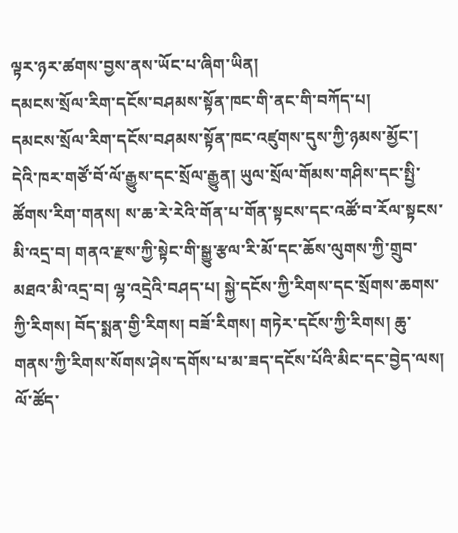ལྟར་ཉར་ཚགས་བྱས་ནས་ཡོང་པ་ཞིག་ཡིན།
དམངས་སྲོལ་རིག་དངོས་བཤམས་སྟོན་ཁང་གི་ནང་གི་བཀོད་པ།
དམངས་སྲོལ་རིག་དངོས་བཤམས་སྟོན་ཁང་འཛུགས་དུས་ཀྱི་ཉམས་མྱོང་།
དེའི་ཁར་གཙོ་བོ་ལོ་རྒྱུས་དང་སྲོལ་རྒྱུན། ཡུལ་སྲོལ་གོམས་གཤིས་དང་སྤྱི་ཚོགས་རིག་གནས། ས་ཆ་རེ་རེའི་གོན་པ་གོན་སྟངས་དང་འཚོ་བ་རོལ་སྟངས་མི་འདྲ་བ། གནའ་རྫས་ཀྱི་སྟེང་གི་སྒྱུ་རྩལ་རི་མོ་དང་ཆོས་ལུགས་ཀྱི་གྲུབ་མཐའ་མི་འདྲ་བ། ལྷ་འདྲེའི་བཤད་པ། སྐྱེ་དངོས་ཀྱི་རིགས་དང་སྲོགས་ཆགས་ཀྱི་རིགས། བོད་སྨན་གྱི་རིགས། བཟོ་རིགས། གཏེར་དངོས་ཀྱི་རིགས། ཆུ་གནས་ཀྱི་རིགས་སོགས་ཤེས་དགོས་པ་མ་ཟད་དངོས་པོའི་མིང་དང་བྱེད་ལས། ལོ་ཚོད་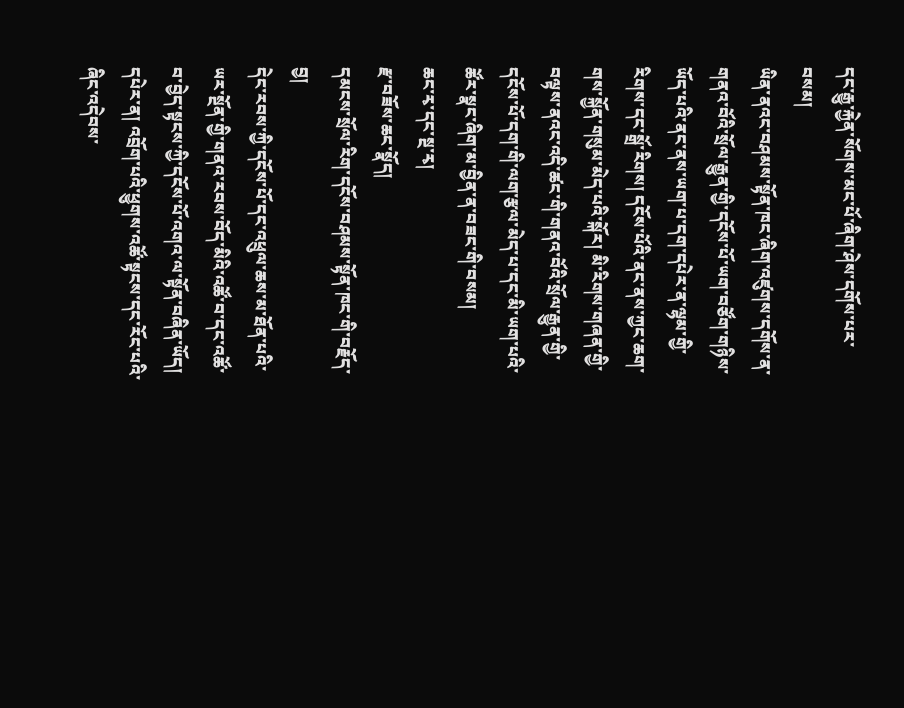དང་རྒྱུ་རྐྱེན་སོགས་མང་པོ་ཞིག་ཤེས་དགོས་པར་བསམ།
ཡིན་ནའང་བཤམས་སྟོན་ཁང་ཞིག་འཛུགས་དགོས་ན་གནའ་བོའི་སྲོལ་རྒྱུན་གྱི་དངོས་པོ་ཡག་བཙོག་གཉིས་ཡོད་པའི་ནང་ནས་ཡག་པ་དག་དཔེར་ན་ལྷམ་གྱི་རིགས་དང་སྒྲོ་རིགས། དངོས་པོའི་ནང་ནས་ཀྱང་ཆག་གས་སྐྱོན་གསུམ་མེད་པའི་སྐོར། མི་རིགས་གཞན་གྱི་བལྟས་ནའང་འདི་ཚང་གི་གནའ་བོའི་སྲོལ་རྒྱུན་གྱི་དངོས་པོ་དག་གི་ལག་རྩལ་མེད་པ་དང་མི་ཡག་པའི་ཚོར་སྣང་ཞིག་མ་བྱིན་ན་བཟང་གི་བསམ།
ཆང་རྭ་དང་སྔ་རྭ།
རྫ་བཟོས་ཆང་སྣོད།
དམངས་སྲོལ་རིག་དངོས་བཤམས་སྟོན་ཁང་གི་བརྗོད་བྱ།
དེང་རབས་ཀྱི་དངོས་པོ་དང་འཕྲུལ་ཆས་མ་ཐོན་པའི་ཡར་སྔོན་གྱི་གནའ་རབས་བོད་མིའི་འཚོ་བ་དང་འཚོ་བ་བྱེད་སྟངས་ཀྱི་དངོས་པོ་འགའ་ལ་སྟོན་བཞིན་ཡོད། དཔེར་ན། འབྲོག་པའི་ཕྱུགས་འཚོ་སྟངས་དང་རོང་པའི་ཞིང་འདེབས་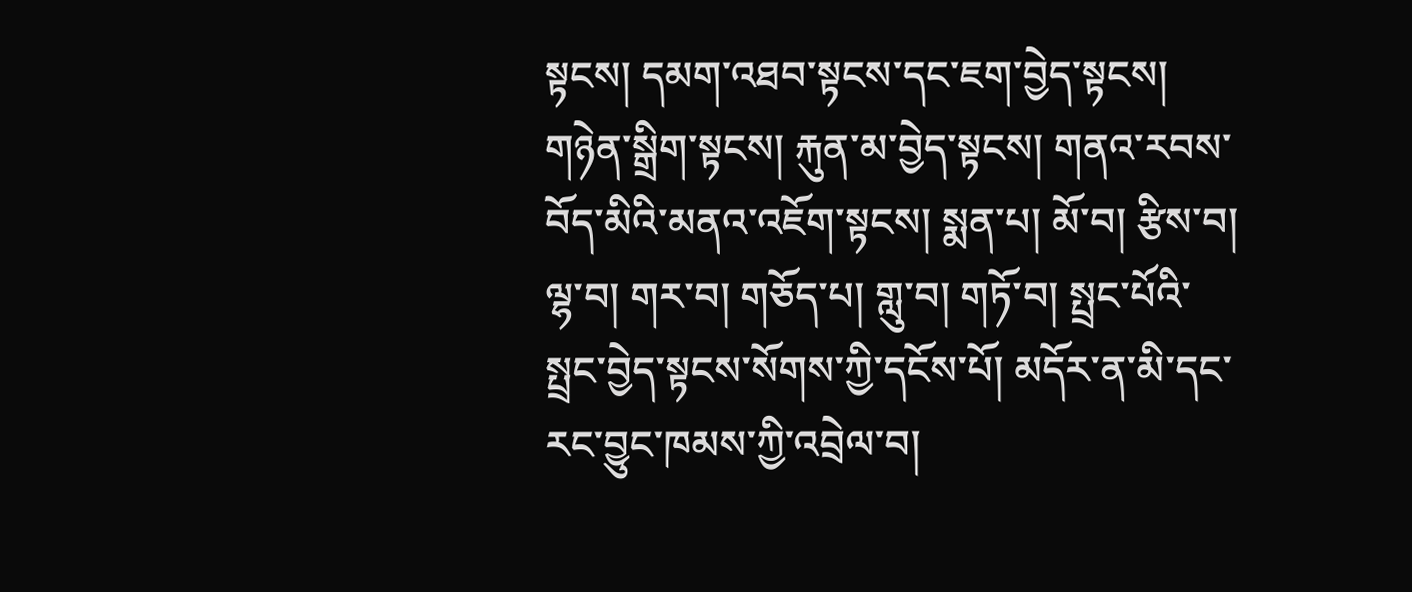སྟངས། དམག་འཐབ་སྟངས་དང་ཇག་བྱེད་སྟངས། གཉེན་སྒྲིག་སྟངས། རྐུན་མ་བྱེད་སྟངས། གནའ་རབས་བོད་མིའི་མནའ་འཇོག་སྟངས། སྨན་པ། མོ་བ། རྩིས་བ། ལྷ་བ། གར་བ། གཅོད་པ། གླུ་བ། གཏོ་བ། སྤྲང་པོའི་སྤྲང་བྱེད་སྟངས་སོགས་ཀྱི་དངོས་པོ། མདོར་ན་མི་དང་རང་བྱུང་ཁམས་ཀྱི་འབྲེལ་བ།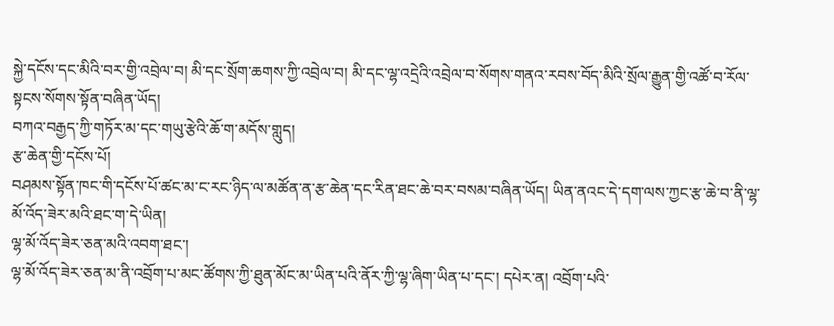སྐྱེ་དངོས་དང་མིའི་བར་གྱི་འབྲེལ་བ། མི་དང་སྲོག་ཆགས་ཀྱི་འབྲེལ་བ། མི་དང་ལྷ་འདྲེའི་འབྲེལ་བ་སོགས་གནའ་རབས་བོད་མིའི་སྲོལ་རྒྱུན་གྱི་འཚོ་བ་རོལ་སྟངས་སོགས་སྟོན་བཞིན་ཡོད།
བཀའ་བརྒྱད་ཀྱི་གཏོར་མ་དང་གཡུ་རྩེའི་ཆོ་ག་མདོས་གླུད།
རྩ་ཆེན་གྱི་དངོས་པོ།
བཤམས་སྟོན་ཁང་གི་དངོས་པོ་ཚང་མ་ང་རང་ཉིད་ལ་མཚོན་ན་རྩ་ཆེན་དང་རིན་ཐང་ཆེ་བར་བསམ་བཞིན་ཡོད། ཡིན་ནའང་དེ་དག་ལས་ཀྱང་རྩ་ཆེ་བ་ནི་ལྷ་མོ་འོད་ཟེར་མའི་ཐང་ག་དེ་ཡིན།
ལྷ་མོ་འོད་ཟེར་ཅན་མའི་འབག་ཐང་།
ལྷ་མོ་འོད་ཟེར་ཅན་མ་ནི་འབྲོག་པ་མང་ཚོགས་ཀྱི་ཐུན་མོང་མ་ཡིན་པའི་ནོར་ཀྱི་ལྷ་ཞིག་ཡིན་པ་དང་། དཔེར་ན། འབྲོག་པའི་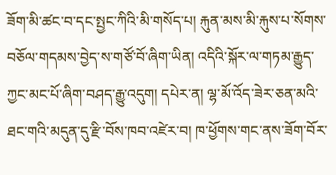ཟོག་མི་ཚང་བ་དང་སྤྱང་ཀིའི་མི་གསོད་པ། རྐུན་མས་མི་རྐུས་པ་སོགས་བཅོལ་གདམས་བྱེད་ས་གཙོ་བོ་ཞིག་ཡིན། འདིའི་སྐོར་ལ་གཏམ་རྒྱུད་ཀྱང་མང་པོ་ཞིག་བཤད་རྒྱུ་འདུག། དཔེར་ན། ལྷ་མོ་འོད་ཟེར་ཅན་མའི་ཐང་གའི་མདུན་དུ་རྫི་བོས་ཁབ་འཛེར་བ། ཁ་ཕྱོགས་གང་ནས་ཟོག་བོར་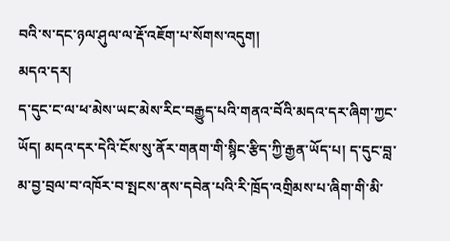བའི་ས་དང་ཉལ་ཤུལ་ལ་རྡོ་འཇོག་པ་སོགས་འདུག།
མདའ་དར།
ད་དུང་ང་ལ་ཕ་མེས་ཡང་མེས་རིང་བརྒྱུད་པའི་གནའ་བོའི་མདའ་དར་ཞིག་ཀྱང་ཡོད། མདའ་དར་དེའི་ངོས་སུ་ནོར་གནག་གི་སྙིང་རྩིད་ཀྱི་རྒྱན་ཡོད་པ། ད་དུང་བླ་མ་བྱ་བྲལ་བ་འཁོར་བ་སྤངས་ནས་དབེན་པའི་རི་ཁྲོད་འགྲིམས་པ་ཞིག་གི་མི་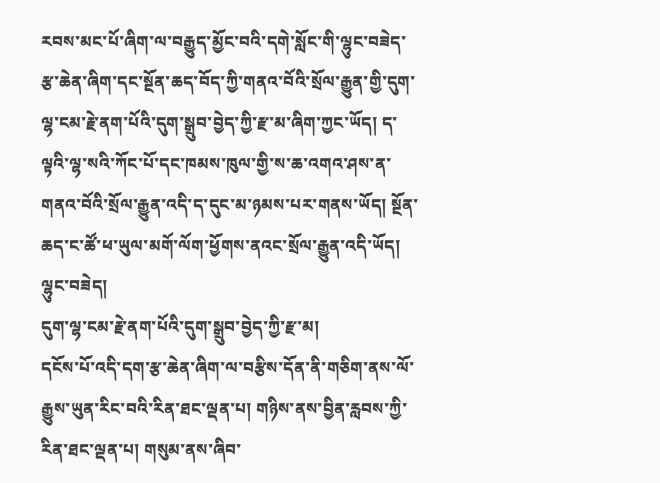རབས་མང་པོ་ཞིག་ལ་བརྒྱུད་མྱོང་བའི་དགེ་སློང་གི་ལྷུང་བཟེད་རྩ་ཆེན་ཞིག་དང་སྔོན་ཆད་བོད་ཀྱི་གནའ་བོའི་སྲོལ་རྒྱུན་གྱི་དུག་ལྷ་ངམ་རྗེ་ནག་པོའི་དུག་སྒྲུབ་བྱེད་ཀྱི་རྫ་མ་ཞིག་ཀྱང་ཡོད། ད་ལྟའི་ལྷ་སའི་ཀོང་པོ་དང་ཁམས་ཁུལ་གྱི་ས་ཆ་འགའ་ཤས་ན་གནའ་བོའི་སྲོལ་རྒྱུན་འདི་ད་དུང་མ་ཉམས་པར་གནས་ཡོད། སྔོན་ཆད་ང་ཚོ་ཕ་ཡུལ་མགོ་ལོག་ཕྱོགས་ནའང་སྲོལ་རྒྱུན་འདི་ཡོད།
ལྷུང་བཟེད།
དུག་ལྷ་ངམ་རྗེ་ནག་པོའི་དུག་སྒྲུབ་བྱེད་ཀྱི་རྫ་མ།
དངོས་པོ་འདི་དག་རྩ་ཆེན་ཞིག་ལ་བརྩིས་དོན་ནི་གཅིག་ནས་ལོ་རྒྱུས་ཡུན་རིང་བའི་རིན་ཐང་ལྡན་པ། གཉིས་ནས་བྱིན་རླབས་ཀྱི་རིན་ཐང་ལྡན་པ། གསུམ་ནས་ཞིབ་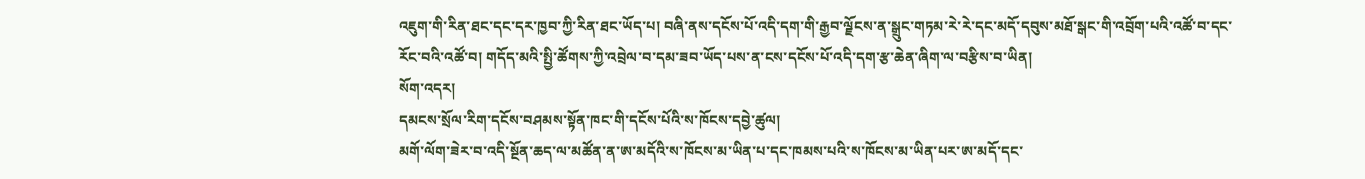འཇུག་གི་རིན་ཐང་དང་དར་ཁྱབ་ཀྱི་རིན་ཐང་ཡོད་པ། བཞི་ནས་དངོས་པོ་འདི་དག་གི་རྒྱབ་ལྗོངས་ན་སྒྲུང་གཏམ་རེ་རེ་དང་མདོ་དབུས་མཐོ་སྒང་གི་འབྲོག་པའི་འཚོ་བ་དང་རོང་བའི་འཚོ་བ། གདོད་མའི་སྤྱི་ཚོགས་ཀྱི་འབྲེལ་བ་དམ་ཟབ་ཡོད་པས་ན་ངས་དངོས་པོ་འདི་དག་རྩ་ཆེན་ཞིག་ལ་བརྩིས་བ་ཡིན།
སོག་འདར།
དམངས་སྲོལ་རིག་དངོས་བཤམས་སྟོན་ཁང་གི་དངོས་པོའི་ས་ཁོངས་དབྱེ་ཚུལ།
མགོ་ལོག་ཟེར་བ་འདི་སྔོན་ཆད་ལ་མཚོན་ན་ཨ་མདོའི་ས་ཁོངས་མ་ཡིན་པ་དང་ཁམས་པའི་ས་ཁོངས་མ་ཡིན་པར་ཨ་མདོ་དང་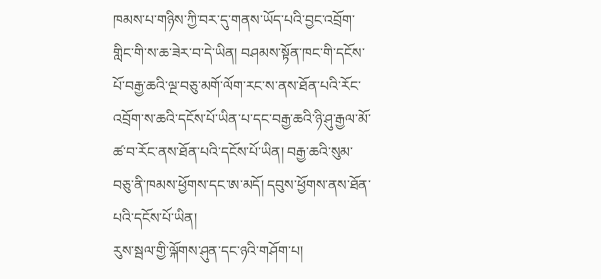ཁམས་པ་གཉིས་ཀྱི་བར་དུ་གནས་ཡོད་པའི་བྱང་འབྲོག་གླིང་གི་ས་ཆ་ཟེར་བ་དེ་ཡིན། བཤམས་སྟོན་ཁང་གི་དངོས་པོ་བརྒྱ་ཆའི་ལྔ་བཅུ་མགོ་ལོག་རང་ས་ནས་ཐོན་པའི་རོང་འབྲོག་ས་ཆའི་དངོས་པོ་ཡིན་པ་དང་བརྒྱ་ཆའི་ཉི་ཤུ་རྒྱལ་མོ་ཚ་བ་རོང་ནས་ཐོན་པའི་དངོས་པོ་ཡིན། བརྒྱ་ཆའི་སུམ་བཅུ་ནི་ཁམས་ཕྱོགས་དང་ཨ་མདོ། དབུས་ཕྱོགས་ནས་ཐོན་པའི་དངོས་པོ་ཡིན།
རུས་སྦལ་གྱི་ལྐོགས་ཤུན་དང་ཉའི་གཤོག་པ།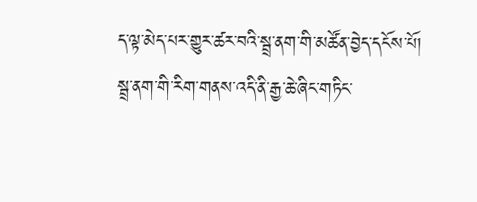ད་ལྟ་མེད་པར་གྱུར་ཚར་བའི་སྦྲ་ནག་གི་མཚོན་བྱེད་དངོས་པོ།
སྦྲ་ནག་གི་རིག་གནས་འདི་ནི་རྒྱ་ཆེ་ཞིང་གཏིང་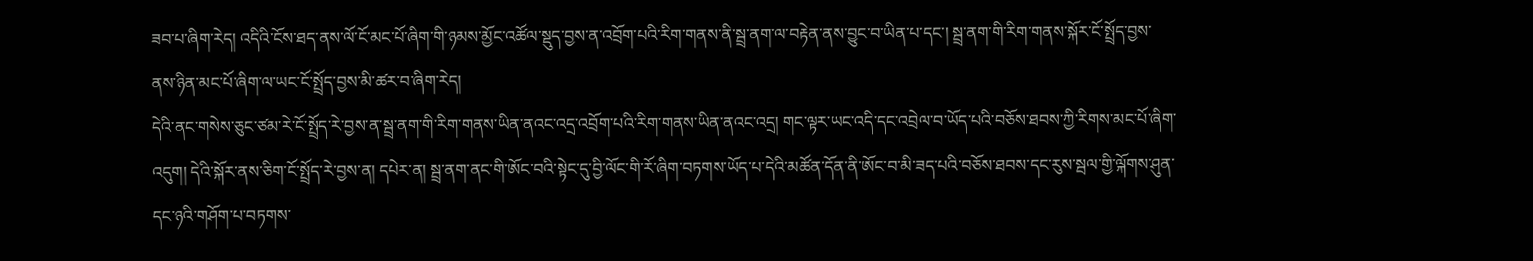ཟབ་པ་ཞིག་རེད། འདིའི་ངོས་ཐད་ནས་ལོ་ངོ་མང་པོ་ཞིག་གི་ཉམས་མྱོང་འཚོལ་སྡུད་བྱས་ན་འབྲོག་པའི་རིག་གནས་ནི་སྦྲ་ནག་ལ་བརྟེན་ནས་བྱུང་བ་ཡིན་པ་དང་། སྦྲ་ནག་གི་རིག་གནས་སྐོར་ངོ་སྤྲོད་བྱས་ནས་ཉིན་མང་པོ་ཞིག་ལ་ཡང་ངོ་སྤྲོད་བྱས་མི་ཚར་བ་ཞིག་རེད།
དེའི་ནང་གསེས་ཅུང་ཙམ་རེ་ངོ་སྤྲོད་རེ་བྱས་ན་སྦྲ་ནག་གི་རིག་གནས་ཡིན་ནའང་འདྲ་འབྲོག་པའི་རིག་གནས་ཡིན་ནའང་འདྲ། གང་ལྟར་ཡང་འདི་དང་འབྲེལ་བ་ཡོད་པའི་བཅོས་ཐབས་ཀྱི་རིགས་མང་པོ་ཞིག་འདུག། དེའི་སྐོར་ནས་ཅིག་ངོ་སྤྲོད་རེ་བྱས་ན། དཔེར་ན། སྦྲ་ནག་ནང་གི་ཨོང་བའི་སྟེང་དུ་བྱི་ལོང་གི་རོ་ཞིག་བཏགས་ཡོད་པ་དེའི་མཚོན་དོན་ནི་ཨོང་བ་མི་ཟད་པའི་བཅོས་ཐབས་དང་རུས་སྦལ་གྱི་ལྐོགས་ཤུན་དང་ཉའི་གཤོག་པ་བཏགས་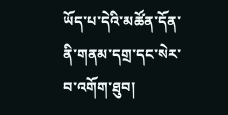ཡོད་པ་དེའི་མཚོན་དོན་ནི་གནམ་དགྲ་དང་སེར་བ་འགོག་ཐུབ།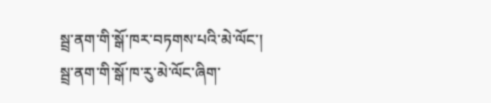སྦྲ་ནག་གི་སྒོ་ཁར་བཏགས་པའི་མེ་ལོང་།
སྦྲ་ནག་གི་སྒོ་ཁ་རུ་མེ་ལོང་ཞིག་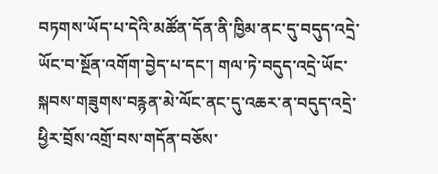བཏགས་ཡོད་པ་དེའི་མཚོན་དོན་ནི་ཁྱིམ་ནང་དུ་བདུད་འདྲེ་ཡོང་བ་སྔོན་འགོག་བྱེད་པ་དང་། གལ་ཏེ་བདུད་འདྲེ་ཡོང་སྐབས་གཟུགས་བརྙན་མེ་ལོང་ནང་དུ་འཆར་ན་བདུད་འདྲེ་ཕྱིར་བྲོས་འགྲོ་བས་གདོན་བཅོས་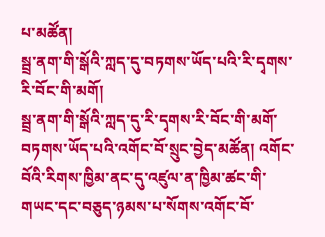པ་མཚོན།
སྦྲ་ནག་གི་སྒོའི་ཀླད་དུ་བཏགས་ཡོད་པའི་རི་དྭགས་རི་བོང་གི་མགོ།
སྦྲ་ནག་གི་སྒོའི་ཀླད་དུ་རི་དྭགས་རི་བོང་གི་མགོ་བཏགས་ཡོད་པའི་འགོང་བོ་སྲུང་བྱེད་མཚོན། འགོང་བོའི་རིགས་ཁྱིམ་ནང་དུ་འཛུལ་ན་ཁྱིམ་ཚང་གི་གཡང་དང་བཅུད་ཉམས་པ་སོགས་འགོང་བོ་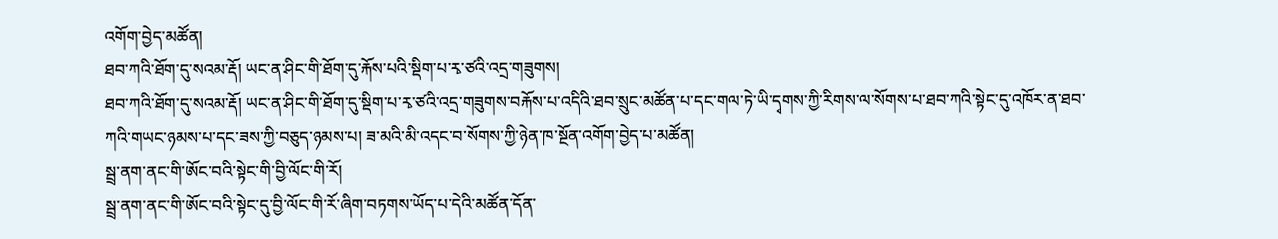འགོག་བྱེད་མཚོན།
ཐབ་ཀའི་ཐོག་དུ་སའམ་རྡོ། ཡང་ན་ཤིང་གི་ཐོག་དུ་རྐོས་པའི་སྡིག་པ་རྭ་ཙའི་འདྲ་གཟུགས།
ཐབ་ཀའི་ཐོག་དུ་སའམ་རྡོ། ཡང་ན་ཤིང་གི་ཐོག་དུ་སྡིག་པ་རྭ་ཙའི་འདྲ་གཟུགས་བརྐོས་པ་འདིའི་ཐབ་སྲུང་མཚོན་པ་དང་གལ་ཏེ་ཡི་དྭགས་ཀྱི་རིགས་ལ་སོགས་པ་ཐབ་ཀའི་སྟེང་དུ་འཁོར་ན་ཐབ་ཀའི་གཡང་ཉམས་པ་དང་ཟས་ཀྱི་བཅུད་ཉམས་པ། ཟ་མའི་མི་འདང་བ་སོགས་ཀྱི་ཉེན་ཁ་སྔོན་འགོག་བྱེད་པ་མཚོན།
སྦྲ་ནག་ནང་གི་ཨོང་བའི་སྟེང་གི་བྱི་ལོང་གི་རོ།
སྦྲ་ནག་ནང་གི་ཨོང་བའི་སྟེང་དུ་བྱི་ལོང་གི་རོ་ཞིག་བཏགས་ཡོད་པ་དེའི་མཚོན་དོན་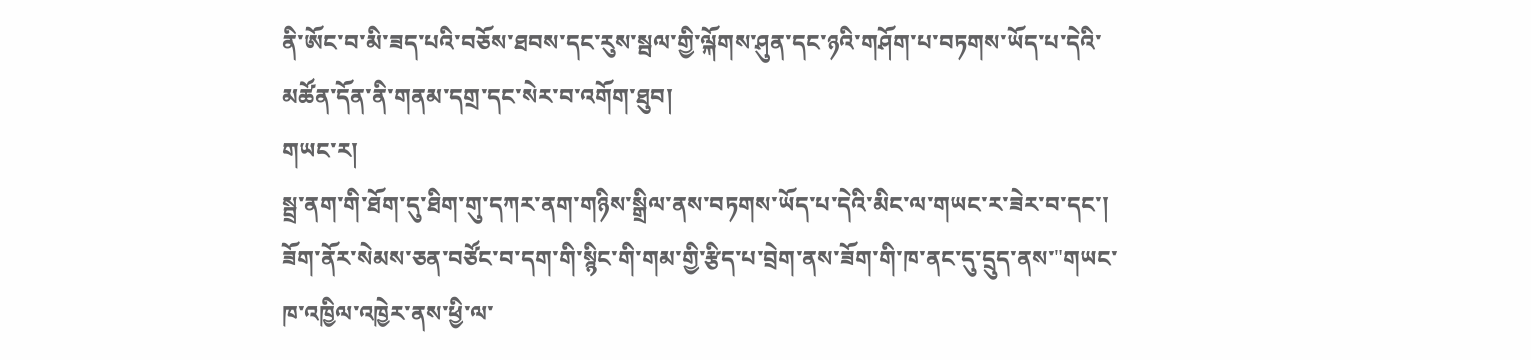ནི་ཨོང་བ་མི་ཟད་པའི་བཅོས་ཐབས་དང་རུས་སྦལ་གྱི་ལྐོགས་ཤུན་དང་ཉའི་གཤོག་པ་བཏགས་ཡོད་པ་དེའི་མཚོན་དོན་ནི་གནམ་དགྲ་དང་སེར་བ་འགོག་ཐུབ།
གཡང་ར།
སྦྲ་ནག་གི་ཐོག་དུ་ཐིག་གུ་དཀར་ནག་གཉིས་སྒྲིལ་ནས་བཏགས་ཡོད་པ་དེའི་མིང་ལ་གཡང་ར་ཟེར་བ་དང་། ཟོག་ནོར་སེམས་ཅན་བཙོང་བ་དག་གི་སྙིང་གི་གམ་གྱི་རྩིད་པ་བྲེག་ནས་ཟོག་གི་ཁ་ནང་དུ་དྲུད་ནས་"གཡང་ཁ་འཁྱིལ་འཁྱེར་ནས་ཕྱི་ལ་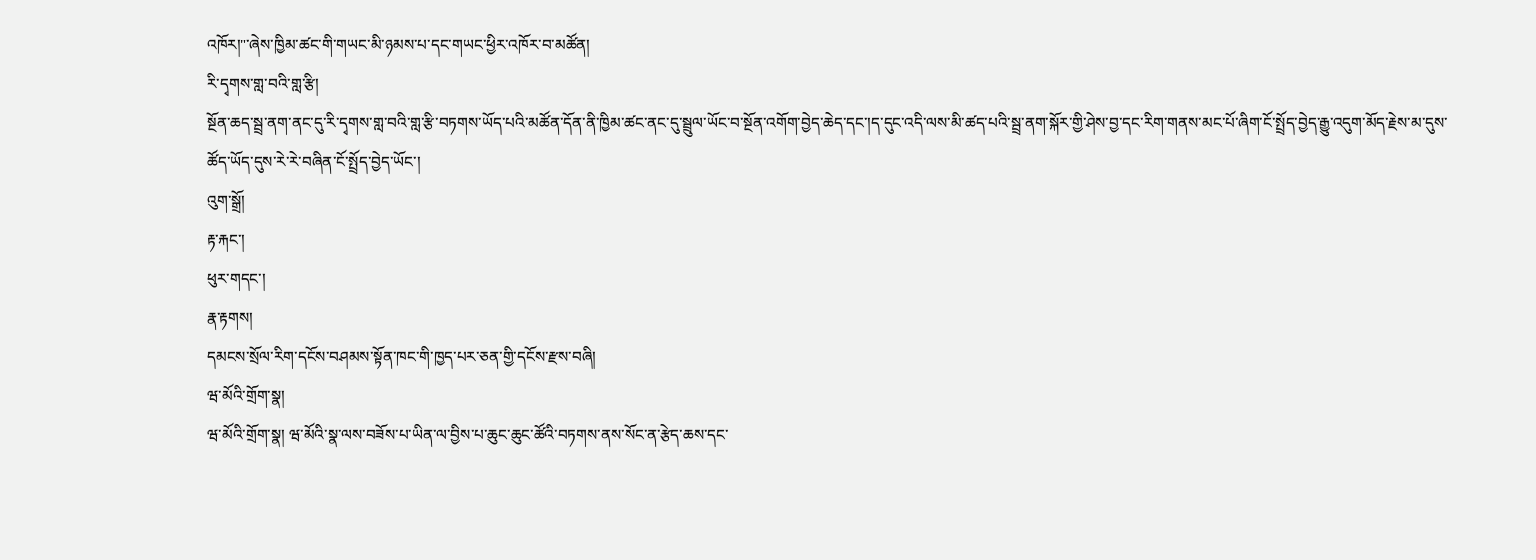འཁོར།"་ཞེས་ཁྱིམ་ཚང་གི་གཡང་མི་ཉམས་པ་དང་གཡང་ཕྱིར་འཁོར་བ་མཚོན།
རི་དྭགས་གླ་བའི་གླ་རྩི།
སྔོན་ཆད་སྦྲ་ནག་ནང་དུ་རི་དྭགས་གླ་བའི་གླ་རྩི་བཏགས་ཡོད་པའི་མཚོན་དོན་ནི་ཁྱིམ་ཚང་ནང་དུ་སྦྲུལ་ཡོང་བ་སྔོན་འགོག་བྱེད་ཆེད་དང་།ད་དུང་འདི་ལས་མི་ཚད་པའི་སྦྲ་ནག་སྐོར་གྱི་ཤེས་བྱ་དང་རིག་གནས་མང་པོ་ཞིག་ངོ་སྤྲོད་བྱེད་རྒྱུ་འདུག་མོད་རྗེས་མ་དུས་ཚོད་ཡོད་དུས་རེ་རེ་བཞིན་ངོ་སྤྲོད་བྱེད་ཡོང་།
འུག་སྒྲོ།
རྟ་རྐང་།
ཕུར་གདང་།
རྣ་རྟགས།
དམངས་སྲོལ་རིག་དངོས་བཤམས་སྟོན་ཁང་གི་ཁྱད་པར་ཅན་གྱི་དངོས་རྫས་བཞི།
ཝ་མོའི་གྲོག་སྣ།
ཝ་མོའི་གྲོག་སྣ། ཝ་མོའི་སྣ་ལས་བཟོས་པ་ཡིན་ལ་བྱིས་པ་ཆུང་ཆུང་ཚོའི་བཏགས་ནས་སོང་ན་རྩེད་ཆས་དང་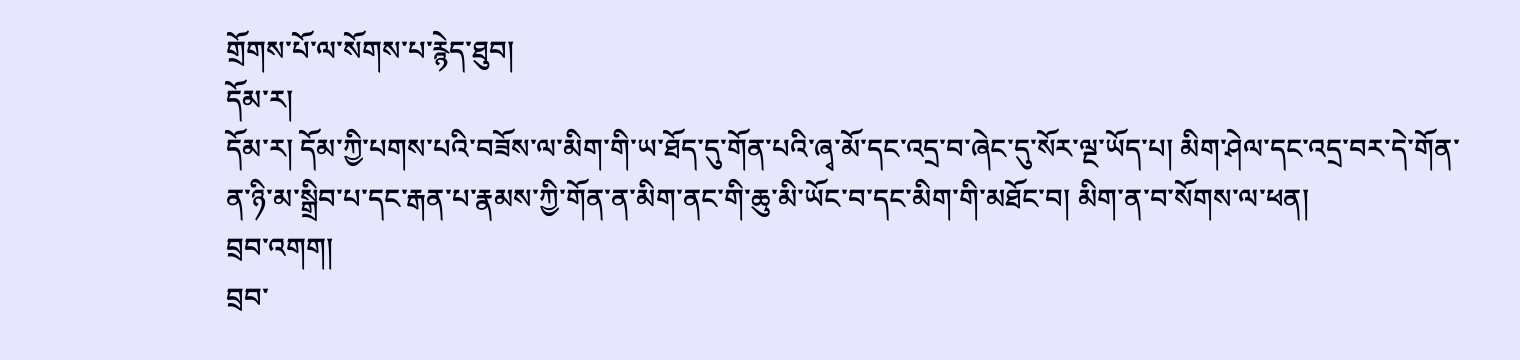གྲོགས་པོ་ལ་སོགས་པ་རྙེད་ཐུབ།
དོམ་ར།
དོམ་ར། དོམ་ཀྱི་པགས་པའི་བཟོས་ལ་མིག་གི་ཡ་ཐོད་དུ་གོན་པའི་ཞྭ་མོ་དང་འདྲ་བ་ཞེང་དུ་སོར་ལྔ་ཡོད་པ། མིག་ཤེལ་དང་འདྲ་བར་དེ་གོན་ན་ཉི་མ་སྒྲིབ་པ་དང་རྒན་པ་རྣམས་ཀྱི་གོན་ན་མིག་ནང་གི་ཆུ་མི་ཡོང་བ་དང་མིག་གི་མཐོང་བ། མིག་ན་བ་སོགས་ལ་ཕན།
བྲབ་འགག།
བྲབ་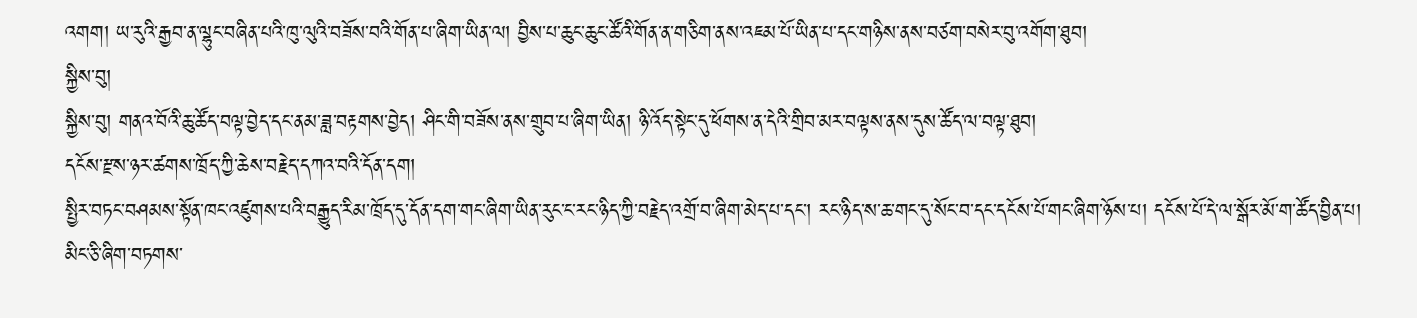འགག། ཡ་རུའི་རྒྱབ་ན་ལྷུང་བཞིན་པའི་ཁུ་ལུའི་བཟོས་བའི་གོན་པ་ཞིག་ཡིན་ལ། བྱིས་པ་ཆུང་ཆུང་ཚོའི་གོན་ན་གཅིག་ནས་འཇམ་པོ་ཡིན་པ་དང་གཉིས་ནས་བཙག་བསེར་བུ་འགོག་ཐུབ།
སྐྱིས་བུ།
སྐྱིས་བུ། གནའ་བོའི་ཆུ་ཚོད་བལྟ་བྱེད་དང་ནམ་ཟླ་བརྟགས་བྱེད། ཤིང་གི་བཟོས་ནས་གྲུབ་པ་ཞིག་ཡིན། ཉི་འོད་སྟེང་དུ་ཕོགས་ན་དེའི་གྲིབ་མར་བལྟས་ནས་དུས་ཚོད་ལ་བལྟ་ཐུབ།
དངོས་རྫས་ཉར་ཚགས་ཁྲོད་ཀྱི་ཆེས་བརྗེད་དཀའ་བའི་དོན་དག།
སྤྱིར་བཏང་བཤམས་སྟོན་ཁང་འཛུགས་པའི་བརྒྱུད་རིམ་ཁྲོད་དུ་དོན་དག་གང་ཞིག་ཡིན་རུང་ང་རང་ཉིད་ཀྱི་བརྗེད་འགྲོ་བ་ཞིག་མེད་པ་དང་། རང་ཉིད་ས་ཆ་གང་དུ་སོང་བ་དང་དངོས་པོ་གང་ཞིག་ཉོས་པ། དངོས་པོ་དེ་ལ་སྒོར་མོ་ག་ཚོད་བྱིན་པ། མིང་ཅི་ཞིག་བཏགས་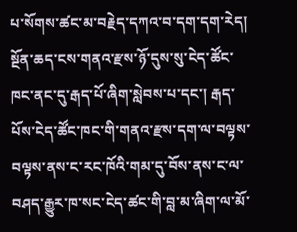པ་སོགས་ཚང་མ་བརྗེད་དཀའ་བ་དག་དག་རེད།
སྔོན་ཆད་ངས་གནའ་རྫས་ཉོ་དུས་སུ་ངེད་ཚོང་ཁང་ནང་དུ་རྒད་པོ་ཞིག་སླེབས་པ་དང་། རྒད་པོས་ངེད་ཚོང་ཁང་གི་གནའ་རྫས་དག་ལ་བལྟས་བལྟས་ནས་ང་རང་ཁོའི་གམ་དུ་བོས་ནས་ང་ལ་བཤད་རྒྱུར་ཁ་སང་ངེད་ཚང་གི་བླ་མ་ཞིག་ལ་མོ་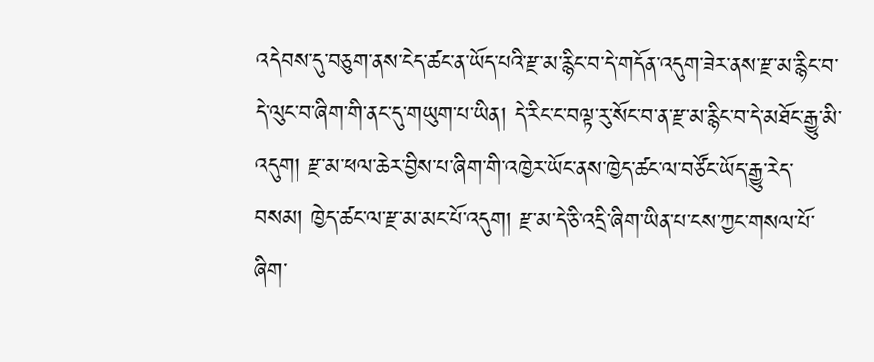འདེབས་དུ་བཅུག་ནས་ངེད་ཚང་ན་ཡོད་པའི་རྫ་མ་རྙིང་བ་དེ་གདོན་འདུག་ཟེར་ནས་རྫ་མ་རྙིང་བ་དེ་ལུང་བ་ཞིག་གི་ནང་དུ་གཡུག་པ་ཡིན། དེ་རིང་ང་བལྟ་རུ་སོང་བ་ན་རྫ་མ་རྙིང་བ་དེ་མཐོང་རྒྱུ་མི་འདུག། རྫ་མ་ཕལ་ཆེར་བྱིས་པ་ཞིག་གི་འཁྱེར་ཡོང་ནས་ཁྱེད་ཚང་ལ་བཙོང་ཡོད་རྒྱུ་རེད་བསམ། ཁྱེད་ཚང་ལ་རྫ་མ་མང་པོ་འདུག། རྫ་མ་དེ་ཅི་འདྲི་ཞིག་ཡིན་པ་ངས་ཀྱང་གསལ་པོ་ཞིག་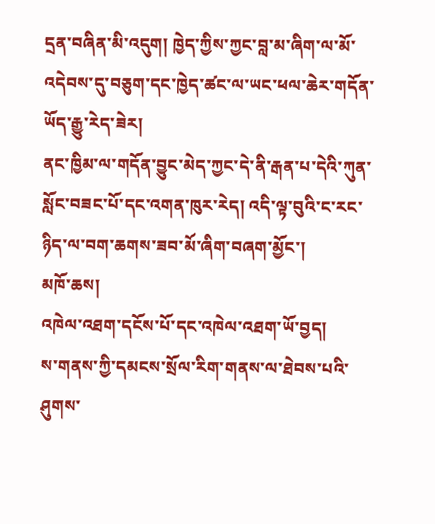དྲན་བཞིན་མི་འདུག། ཁྱེད་ཀྱིས་ཀྱང་བླ་མ་ཞིག་ལ་མོ་འདེབས་དུ་བཅུག་དང་ཁྱེད་ཚང་ལ་ཡང་ཕལ་ཆེར་གདོན་ཡོད་རྒྱུ་རེད་ཟེར།
ནང་ཁྱིམ་ལ་གདོན་བྱུང་མེད་ཀྱང་དེ་ནི་རྒན་པ་དེའི་ཀུན་སློང་བཟང་པོ་དང་འགན་ཁུར་རེད། འདི་ལྟ་བུའི་ང་རང་ཉིད་ལ་བག་ཆགས་ཟབ་མོ་ཞིག་བཞག་མྱོང་།
མཁོ་ཆས།
འཁེལ་འཐག་དངོས་པོ་དང་འཁེལ་འཐག་ཡོ་བྱད།
ས་གནས་ཀྱི་དམངས་སྲོལ་རིག་གནས་ལ་ཐེབས་པའི་ཤུགས་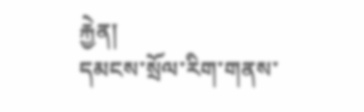རྐྱེན།
དམངས་སྲོལ་རིག་གནས་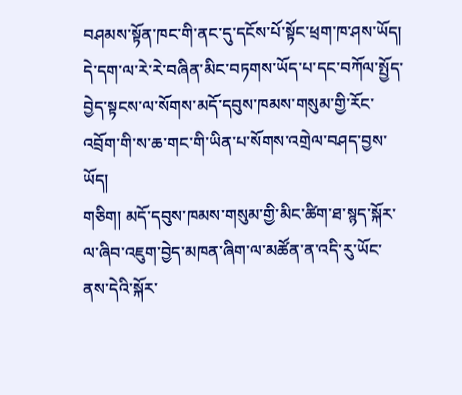བཤམས་སྟོན་ཁང་གི་ནང་དུ་དངོས་པོ་སྟོང་ཕྲག་ཁ་ཤས་ཡོད། དེ་དག་ལ་རེ་རེ་བཞིན་མིང་བཏགས་ཡོད་པ་དང་བཀོལ་སྤྱོད་བྱེད་སྟངས་ལ་སོགས་མདོ་དབུས་ཁམས་གསུམ་གྱི་རོང་འབྲོག་གི་ས་ཆ་གང་གི་ཡིན་པ་སོགས་འགྲེལ་བཤད་བྱས་ཡོད།
གཅིག། མདོ་དབུས་ཁམས་གསུམ་གྱི་མིང་ཚིག་ཐ་སྙད་སྐོར་ལ་ཞིབ་འཇུག་བྱེད་མཁན་ཞིག་ལ་མཚོན་ན་འདི་རུ་ཡོང་ནས་དེའི་སྐོར་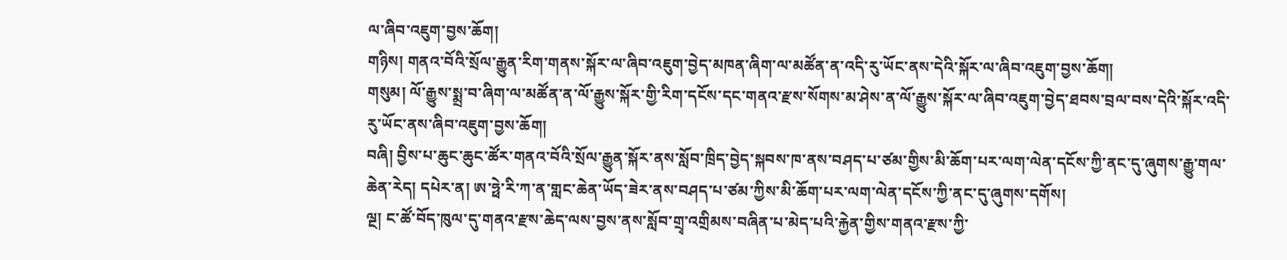ལ་ཞིབ་འཇུག་བྱས་ཆོག།
གཉིས། གནའ་བོའི་སྲོལ་རྒྱུན་རིག་གནས་སྐོར་ལ་ཞིབ་འཇུག་བྱེད་མཁན་ཞིག་ལ་མཚོན་ན་འདི་རུ་ཡོང་ནས་དེའི་སྐོར་ལ་ཞིབ་འཇུག་བྱས་ཆོག།
གསུམ། ལོ་རྒྱུས་སྨྲ་བ་ཞིག་ལ་མཚོན་ན་ལོ་རྒྱུས་སྐོར་གྱི་རིག་དངོས་དང་གནའ་རྫས་སོགས་མ་ཤེས་ན་ལོ་རྒྱུས་སྐོར་ལ་ཞིབ་འཇུག་བྱེད་ཐབས་བྲལ་བས་དེའི་སྐོར་འདི་རུ་ཡོང་ནས་ཞིབ་འཇུག་བྱས་ཆོག།
བཞི། བྱིས་པ་ཆུང་ཆུང་ཚོར་གནའ་བོའི་སྲོལ་རྒྱུན་སྐོར་ནས་སློབ་ཁྲིད་བྱེད་སྐབས་ཁ་ནས་བཤད་པ་ཙམ་གྱིས་མི་ཆོག་པར་ལག་ལེན་དངོས་ཀྱི་ནང་དུ་ཞུགས་རྒྱུ་གལ་ཆེན་རེད། དཔེར་ན། ཨ་ཧྥེ་རི་ཀ་ན་གླང་ཆེན་ཡོད་ཟེར་ནས་བཤད་པ་ཙམ་ཀྱིས་མི་ཆོག་པར་ལག་ལེན་དངོས་ཀྱི་ནང་དུ་ཞུགས་དགོས།
ལྔ། ང་ཚོ་བོད་ཁུལ་དུ་གནའ་རྫས་ཆེད་ལས་བྱས་ནས་སློབ་གྲྭ་འགྲིམས་བཞིན་པ་མེད་པའི་རྐྱེན་གྱིས་གནའ་རྫས་ཀྱི་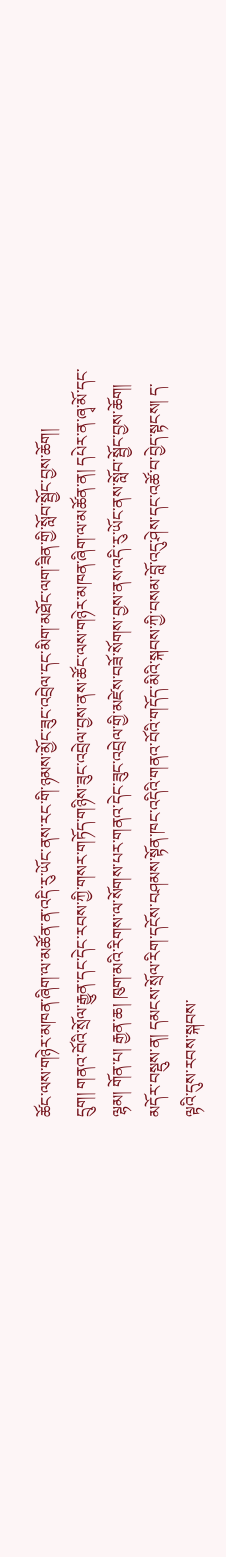ཚོང་ལས་གཉེར་མཁན་ཞིག་ལ་མཚོན་ན་འདི་རུ་ཡོང་ནས་རང་གི་ཉམས་མྱོང་ཟུང་འབྲེལ་དང་མིག་མཐོང་ལག་ཟིན་གྱི་སློབ་སྦྱོང་བྱས་ཆོག།
དྲུག། གནའ་བོའི་སྲོལ་རྒྱུན་དང་དེང་རབས་ཀྱི་གསར་གཏོད་གཉིས་ཟུང་འབྲེལ་བྱས་ནས་ཚོང་ལས་གཉེར་མཁན་ཞིག་ལ་མཚོན་ན། དཔེར་ན་ཞྭ་མོ་དང་ལྷམ། གོན་པ། རྒྱན་ཆ། ཁུག་མའི་རིགས་ལ་སོགས་པར་གནའ་དེང་ཟུང་འབྲེལ་གྱི་མཛེས་བཟོ་སོགས་བྱས་ནས་འདི་རུ་ཡོང་ནས་སློབ་སྦྱོང་བྱས་ཆོག།
མདོར་བསྡུས་ན། དམངས་སྲོལ་རིག་དངོས་བཤམས་སྟོན་ཁང་འདིའི་གནའ་བོའི་གདོད་མིའི་སྐབས་ཀྱི་བསམ་བློ་འདུ་ཤེས་དང་འཚོ་བ་བྱེད་སྟངས། ད་ལྟའི་དུས་རབས་སྐབས་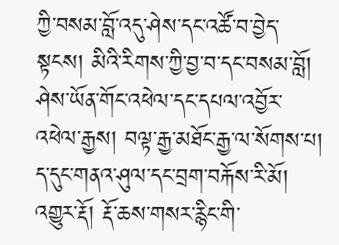ཀྱི་བསམ་བློ་འདུ་ཤེས་དང་འཚོ་བ་བྱེད་སྟངས། མིའི་རིགས་ཀྱི་བྱ་བ་དང་བསམ་བློ། ཤེས་ཡོན་གོང་འཕེལ་དང་དཔལ་འབྱོར་འཕེལ་རྒྱས། བལྟ་རྒྱ་མཐོང་རྒྱ་ལ་སོགས་པ། ད་དུང་གནའ་ཤུལ་དང་བྲག་བརྐོས་རི་མོ། འགྱུར་རྡོ། རྡོ་ཆས་གསར་རྙིང་གི་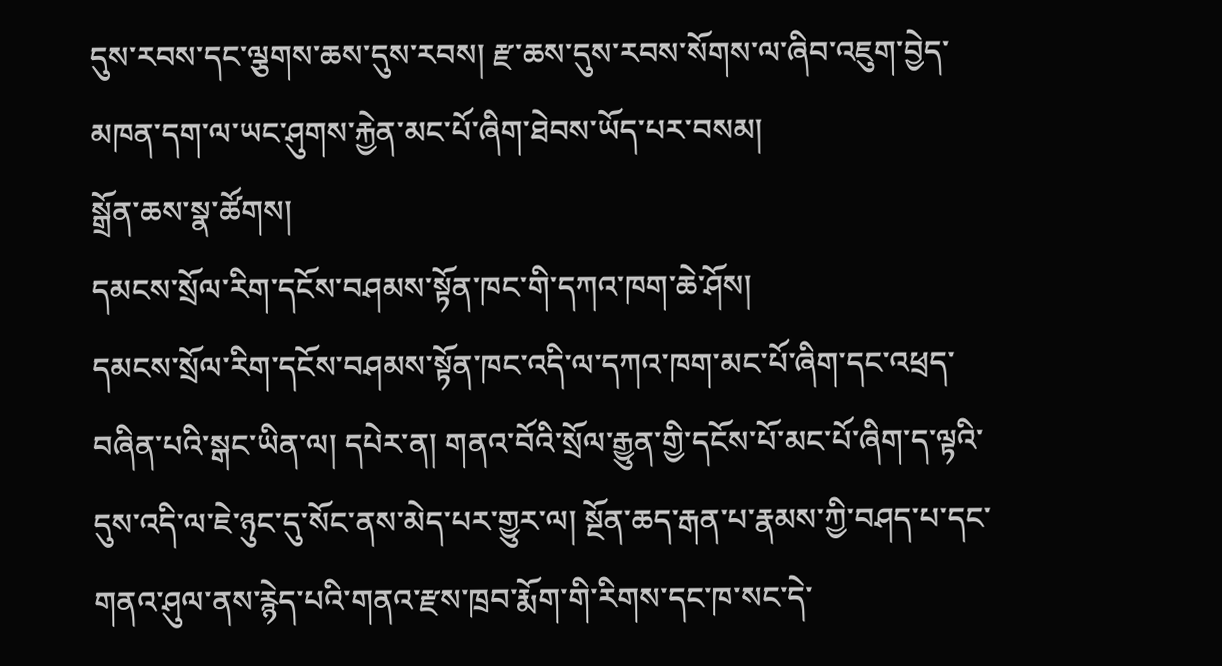དུས་རབས་དང་ལྕགས་ཆས་དུས་རབས། རྫ་ཆས་དུས་རབས་སོགས་ལ་ཞིབ་འཇུག་བྱེད་མཁན་དག་ལ་ཡང་ཤུགས་རྐྱེན་མང་པོ་ཞིག་ཐེབས་ཡོད་པར་བསམ།
སྒྲོན་ཆས་སྣ་ཚོགས།
དམངས་སྲོལ་རིག་དངོས་བཤམས་སྟོན་ཁང་གི་དཀའ་ཁག་ཆེ་ཤོས།
དམངས་སྲོལ་རིག་དངོས་བཤམས་སྟོན་ཁང་འདི་ལ་དཀའ་ཁག་མང་པོ་ཞིག་དང་འཕྲད་བཞིན་པའི་སྒང་ཡིན་ལ། དཔེར་ན། གནའ་བོའི་སྲོལ་རྒྱུན་གྱི་དངོས་པོ་མང་པོ་ཞིག་ད་ལྟའི་དུས་འདི་ལ་ཇེ་ཉུང་དུ་སོང་ནས་མེད་པར་གྱུར་ལ། སྔོན་ཆད་རྒན་པ་རྣམས་ཀྱི་བཤད་པ་དང་གནའ་ཤུལ་ནས་རྙེད་པའི་གནའ་རྫས་ཁྲབ་རྨོག་གི་རིགས་དང་ཁ་སང་དེ་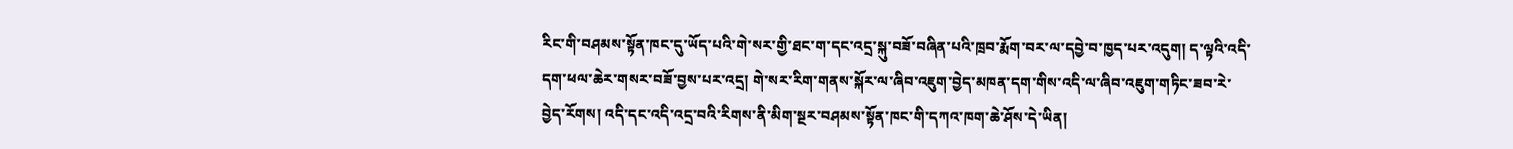རིང་གི་བཤམས་སྟོན་ཁང་དུ་ཡོད་པའི་གེ་སར་གྱི་ཐང་ག་དང་འདྲ་སྐུ་བཟོ་བཞིན་པའི་ཁྲབ་རྨོག་བར་ལ་དབྱེ་བ་ཁྱད་པར་འདུག། ད་ལྟའི་འདི་དག་ཕལ་ཆེར་གསར་བཟོ་བྱས་པར་འདྲ། གེ་སར་རིག་གནས་སྐོར་ལ་ཞིབ་འཇུག་བྱེད་མཁན་དག་གིས་འདི་ལ་ཞིབ་འཇུག་གཏིང་ཟབ་རེ་བྱེད་རོགས། འདི་དང་འདི་འདྲ་བའི་རིགས་ནི་མིག་སྔར་བཤམས་སྟོན་ཁང་གི་དཀའ་ཁག་ཆེ་ཤོས་དེ་ཡིན།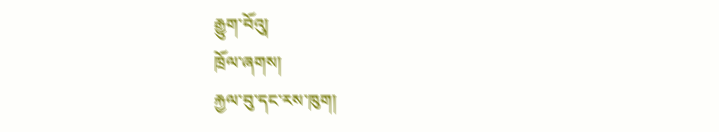རྒྱུག་བོའུ།
ཁྲོལ་ཞགས།
རྐྱལ་བུ་དང་རས་ཁུག།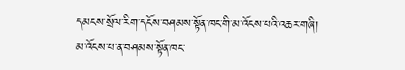དམངས་སྲོལ་རིག་དངོས་བཤམས་སྟོན་ཁང་གི་མ་འོངས་པའི་འཆར་གཞི།
མ་འོངས་པ་ན་བཤམས་སྟོན་ཁང་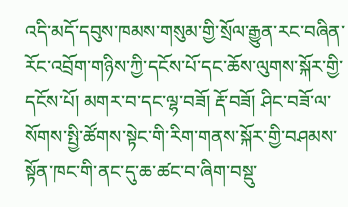འདི་མདོ་དབུས་ཁམས་གསུམ་གྱི་སྲོལ་རྒྱུན་རང་བཞིན་རོང་འབྲོག་གཉིས་ཀྱི་དངོས་པོ་དང་ཆོས་ལུགས་སྐོར་གྱི་དངོས་པོ། མགར་བ་དང་ལྷ་བཟོ། རྡོ་བཟོ། ཤིང་བཟོ་ལ་སོགས་སྤྱི་ཚོགས་སྟེང་གི་རིག་གནས་སྐོར་གྱི་བཤམས་སྟོན་ཁང་གི་ནང་དུ་ཆ་ཚང་བ་ཞིག་བསྡུ་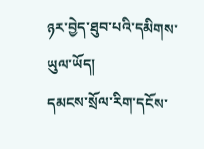ཉར་བྱེད་ཐུབ་པའི་དམིགས་ཡུལ་ཡོད།
དམངས་སྲོལ་རིག་དངོས་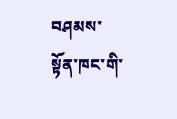བཤམས་སྟོན་ཁང་གི་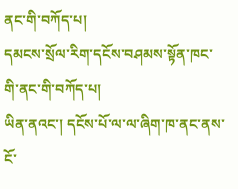ནང་གི་བཀོད་པ།
དམངས་སྲོལ་རིག་དངོས་བཤམས་སྟོན་ཁང་གི་ནང་གི་བཀོད་པ།
ཡིན་ནའང་། དངོས་པོ་ལ་ལ་ཞིག་ཁ་ནང་ནས་ངོ་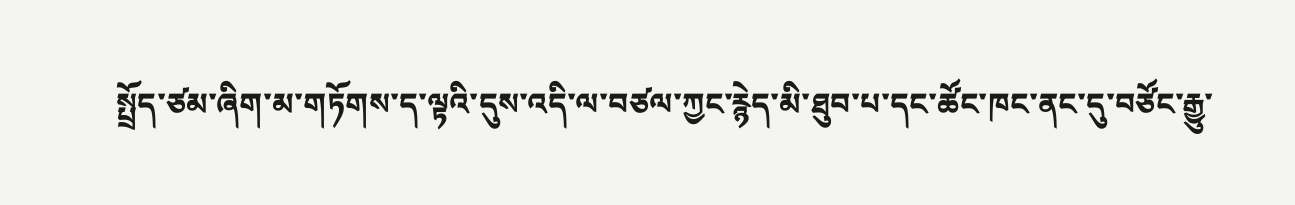སྤྲོད་ཙམ་ཞིག་མ་གཏོགས་ད་ལྟའི་དུས་འདི་ལ་བཙལ་ཀྱང་རྙེད་མི་ཐུབ་པ་དང་ཚོང་ཁང་ནང་དུ་བཙོང་རྒྱུ་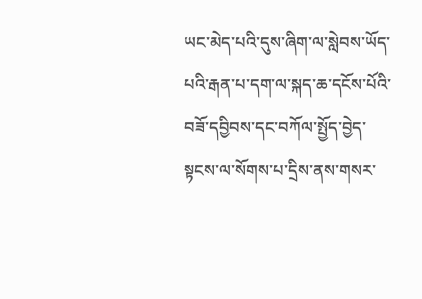ཡང་མེད་པའི་དུས་ཞིག་ལ་སླེབས་ཡོད་པའི་རྒན་པ་དག་ལ་སྐད་ཆ་དངོས་པོའི་བཟོ་དབྱིབས་དང་བཀོལ་སྤྱོད་བྱེད་སྟངས་ལ་སོགས་པ་དྲིས་ནས་གསར་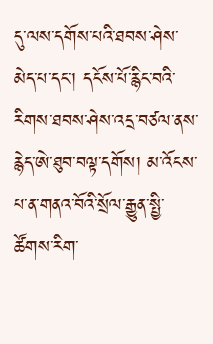དུ་ལས་དགོས་པའི་ཐབས་ཤེས་མེད་པ་དང་། དངོས་པོ་རྙིང་བའི་རིགས་ཐབས་ཤེས་འདྲ་བཙལ་ནས་རྙེད་ཨེ་ཐུབ་བལྟ་དགོས། མ་འོངས་པ་ན་གནའ་བོའི་སྲོལ་རྒྱུན་སྤྱི་ཚོགས་རིག་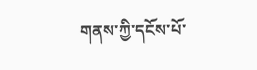གནས་ཀྱི་དངོས་པོ་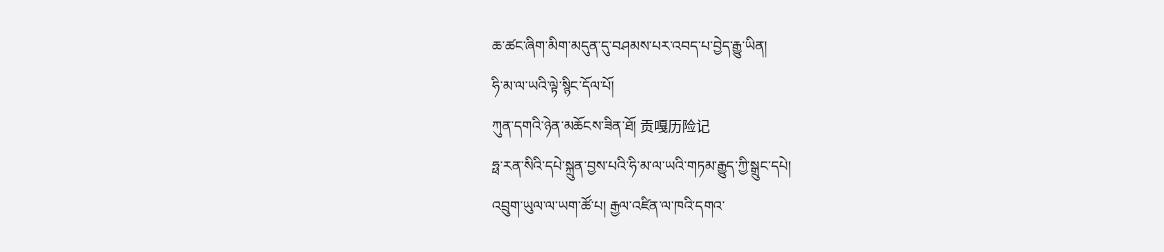ཆ་ཚང་ཞིག་མིག་མདུན་དུ་བཤམས་པར་འབད་པ་བྱེད་རྒྱུ་ཡིན།
ཧི་མ་ལ་ཡའི་ལྟེ་སྙིང་དོལ་པོ།
ཀུན་དགའི་ཉེན་མཆོངས་ཟིན་ཐོ། 贡嘎历险记
ཧྥ་རན་སིའི་དཔེ་སྐྲུན་བྱས་པའི་ཧི་མ་ལ་ཡའི་གཏམ་རྒྱུད་ཀྱི་སྒྲུང་དཔེ།
འབྲུག་ཡུལ་ལ་ཡག་ཚོ་པ། རྒྱལ་འཛིན་ལ་ཁའི་དགའ་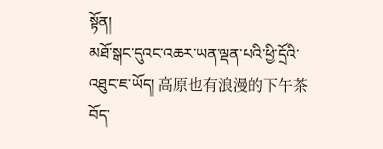སྟོན།
མཐོ་སྒང་དུའང་འཆར་ཡན་ལྡན་པའི་ཕྱི་དྲོའི་འཐུང་ཇ་ཡོད། 高原也有浪漫的下午茶
བོད་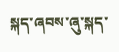སྐད་ཞབས་ཞུ་སྐད་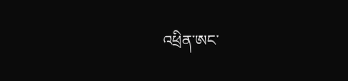འཕྲིན་ཨང་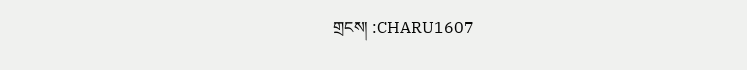གྲངས། :CHARU1607